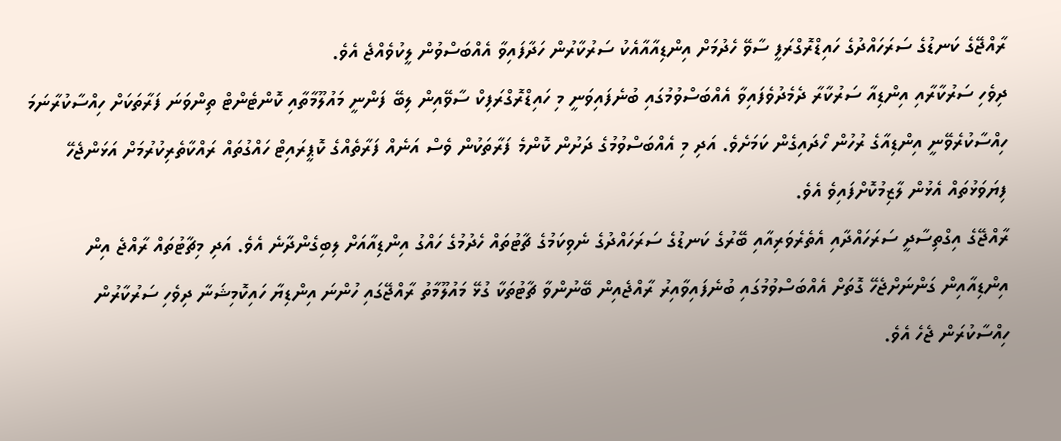ރާއްޖޭގެ ކަނޑުގެ ސަރަހައްދުގެ ހައިޑްރޮގްރަފީ ސާވޭ ހެދުމަށް އިންޑިއާއާއެކު ސަރުކާރުން ހަދާފައިވާ އެއްބަސްވުން ލީކުވެއްޖެ އެވެ.
ދިވެހި ސަރުކާރާއި އިންޑިއާ ސަރުކާރާ ދެމެދުވެފައިވާ އެއްބަސްވުމުގައި ބުނެފައިވަނީ މި ހައިޑްރޮގްރަފިކް ސާވޭއިން ލިބޭ ފަންނީ މައުލޫމާތާއި ކޮންޓެންޓް ތިންވަނަ ފަރާތަކަށް ހިއްސާކުރާނަމަ ހިއްސާކުރެވޭނީ އިންޑިއާގެ ރުހުން ހޯދައިގެން ކަމަށެވެ. އަދި މި އެއްބަސްވުމުގެ ދަށުން ކޮންމެ ފަރާތަކުން ވެސް އަނެއް ފަރާތެއްގެ ކޮޕީރައިޓް ހައްގުތައް ރައްކާތެރިކުރުމަށް އަޅަންޖެހޭ ފިޔަވަޅުތައް އެޅުން ލާޒިމުކޮށްފައިވެ އެވެ.
ރާއްޖޭގެ އިގްތިސާދީ ސަރަހައްދާއި އެތެރެވަރިއާއި ބޭރުގެ ކަނޑުގެ ސަރަހައްދުގެ ނެވިކަމުގެ ޗާޓުތައް ހެދުމުގެ ހައްގު އިންޑިއާއަށް ލިބިގެންދާނެ އެވެ. އަދި މިޗާޓުތައް ރާއްޖެ އިން އިންޑިއާއިން ގަންނަށްޖެހޭ ގޮތަށް އެއްބަސްވުމުގައި ބުނެފައިވާއިރު ރާއްޖެއިން ބޭނުންވާ ޗާޓުތަކާ ގުޅޭ މައުލޫމާތު ރާއްޖޭގައި ހުންނަ އިންޑިޔާ ހައިކޮމިޝަނާ ދިވެހި ސަރުކާރުން ހިއްސާކުރަން ޖެހެ އެވެ.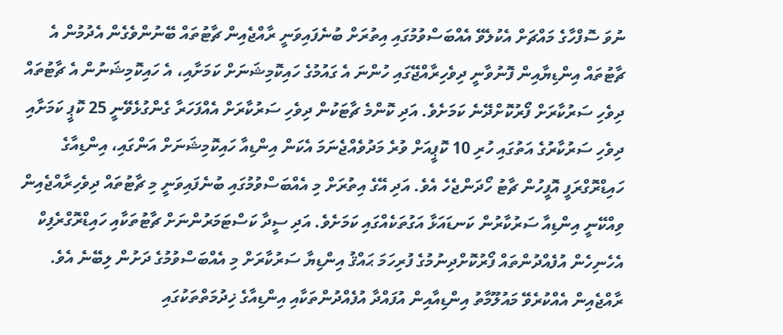ނުވަ ސޮފްހާގެ މައްޗަށް އެކުލެވޭ އެއްބަސްވުމުގައި އިތުރަށް ބުނެފައިވަނީ ރާއްޖެއިން ޗާޓުތައް ބޭނުންވެގެން އެދުމުން އެ ޗާޓުތައް އިންޑިޔާއިން ފޮނުވާނީ ދިވެހިރާއްޖޭގައި ހުންނަ އެ ގައުމުގެ ހައިކޮމިޝަނަށް ކަމަށާއި، އެ ހައިކޮމިޝަނުން އެ ޗާޓުތައް ދިވެހި ސަރުކާރަށް ފޯރުކޮށްދޭނެ ކަމަށެވެ. އަދި ކޮންމެ ޗާޓަކުން ދިވެހި ސަރުކާރަށް އެއްފަހަރާ ގެންގުޅެވޭނީ 25 ކޮޕީ ކަމަށާއި ދިވެހި ސަރުކާރުގެ އަތުގައި ހުރި 10 ކޮޕީއަށް ވުރެ މަދުވެއްޖެނަމަ އެކަން އިންޑިއާ ހައިކޮމިޝަނަށް އަންގައި، އިންޑިއާގެ ހައިޑްރޮގްރަފީ އޮފީހުން ޗާޓު ހޯދަންޖެހެ އެވެ. އަދި އޭގެ އިތުރަށް މި އެއްބަސްވުމުގައި ބުނެފައިވަނީ މި ޗާޓުތައް ދިވެހިރާއްޖެއިން ވިއްކޭނީ އިންޑިއާ ސަރުކާރުން ކަނޑައަޅާ އަގުތަކެއްގައި ކަމަށެވެ. އަދި ސީދާ ކަސްޓަމަރުންނަށް ޗާޓުތަކާއި ހައިޑްރޮގްރެފިކް އެހެނިހެން އުފެއްދުންތައް ފޯރުކޮށްދިނުމުގެ ފުރިހަމަ ޙައްޤު އިންޑިޔާ ސަރުކާރަށް މި އެއްބަސްވުމުގެ ދަށުން ލިބޭނެ އެވެ.
ރާއްޖެއިން އެއްކުރެވޭ މައުލޫމާތު އިންޑިއާއިން އުފައްދާ އުފެއްދުންތަކާއި އިންޑިއާގެ ޚިދުމަތްތަކުގައި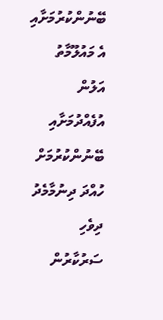ބޭނުންކުރުމަށާއި އެ މައުލޫމާތު އަލުން އުފެއްދުމަށާއި ބޭނުންކުރުމަށް ހުއްދަ ދިނުމާމެދު ދިވެހި ސަރުކާރުން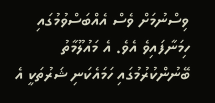ވިސްނުމަށް ވެސް އެއްބަސްވުމުގައި ހިމަނާފައިވެ އެވެ. އެ މައުލޫމާތު ބޭނުންކުރުމުގައި ހަމައެކަނި ޝަރުތަކީ އެ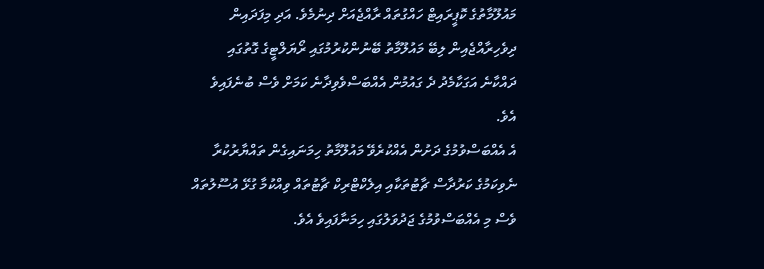މައުލޫމާތުގެ ކޮޕީރައިޓް ހައްގުތައް ރާއްޖެއަށް ދިނުމެވެ. އަދި މިފަދައިން ދިވެހިރާއްޖެއިން ލިބޭ މައުލޫމާތު ބޭނުންކުރުމުގައި ރޯޔަލްޓީގެ ގޮތުގައި ދައްކާނެ އަގަކާމެދު ދެ ގައުމުން އެއްބަސްވެވިދާނެ ކަމަށް ވެސް ބުނެފައިވެ އެވެ.
އެ އެއްބަސްވުމުގެ ދަށުން އެއްކުރެވޭ މައުލޫމާތު ހިމަނައިގެން ތައްޔާރުކުރާ ނެވިކަމުގެ ކަރުދާސް ޗާޓުތަކާއި އިލެކްޓްރިކް ޗާޓުތައް ވިއްކުމާ ގުޅޭ އުސޫލުތައް ވެސް މި އެއްބަސްވުމުގެ ޖަދުވަލުގައި ހިމަނާފައިވެ އެވެ.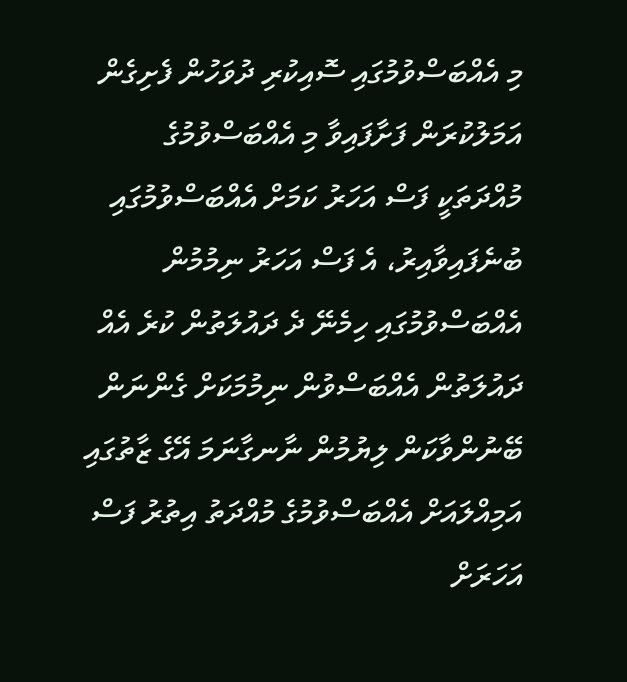މި އެއްބަސްވުމުގައި ސޮއިކުރި ދުވަހުން ފެށިގެން އަމަލުކުރަން ފަށާފައިވާ މި އެއްބަސްވުމުގެ މުއްދަތަކީ ފަސް އަހަރު ކަމަށް އެއްބަސްވުމުގައި ބުނެފައިވާއިރު، އެ ފަސް އަހަރު ނިމުމުން އެއްބަސްވުމުގައި ހިމެނޭ ދެ ދައުލަތުން ކުރެ އެއް ދައުލަތުން އެއްބަސްވުން ނިމުމަކަށް ގެންނަން ބޭނުންވާކަން ލިޔުމުން ނާނގާނަމަ އޭގެ ޒާތުގައި އަމިއްލައަށް އެއްބަސްވުމުގެ މުއްދަތު އިތުރު ފަސް އަހަރަށް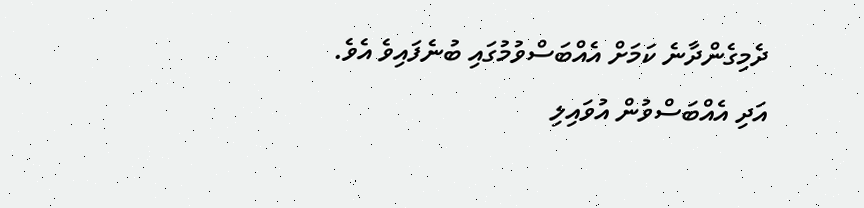ދެމިގެންދާނެ ކަމަށް އެއްބަސްވުމުގައި ބުނެފައިވެ އެވެ.
އަދި އެއްބަސްވުން އުވައިލި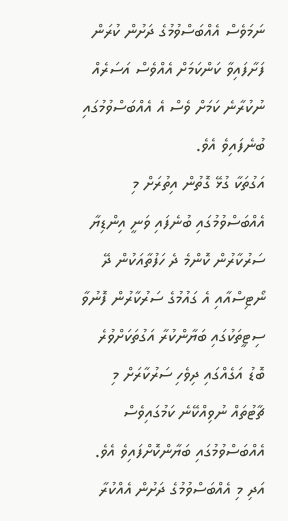ނަމަވެސް އެއްބަސްވުމުގެ ދަށުން ކުރަން ފަށާފައިވާ ކަންކަމަށް އެއްވެސް އަސަރެއް ނުކުރާނެ ކަމަށް ވެސް އެ އެއްބަސްވުމުގައި ބުނެފައިވެ އެވެ.
އަގުތަކާ ގުޅޭ ގޮތުން އިތުރަށް މި އެއްބަސްވުމުގައި ބުނެފައި ވަނީ އިންޑިޔާ ސަރުކާރުން ކޮންމެ ދެ ހަފުތާއަކުން ދޭ ނޯޓިސްއާއި އެ ގައުމުގެ ސަރުކާރުން ފޮނުވާ ސިޓީތަކުގައި ބަޔާންކުރާ އަގުތަކަށްވުރެ ބޮޑު އަގެއްގައި ދިވެހި ސަރުކާރަށް މި ޗާޓުތައް ނުވިއްކޭނެ ކަމުގައިވެސް އެއްބަސްވުމުގައި ބަޔާންކޮށްފައިވެ އެވެ. އަދި މި އެއްބަސްވުމުގެ ދަށުން އެއްކުރާ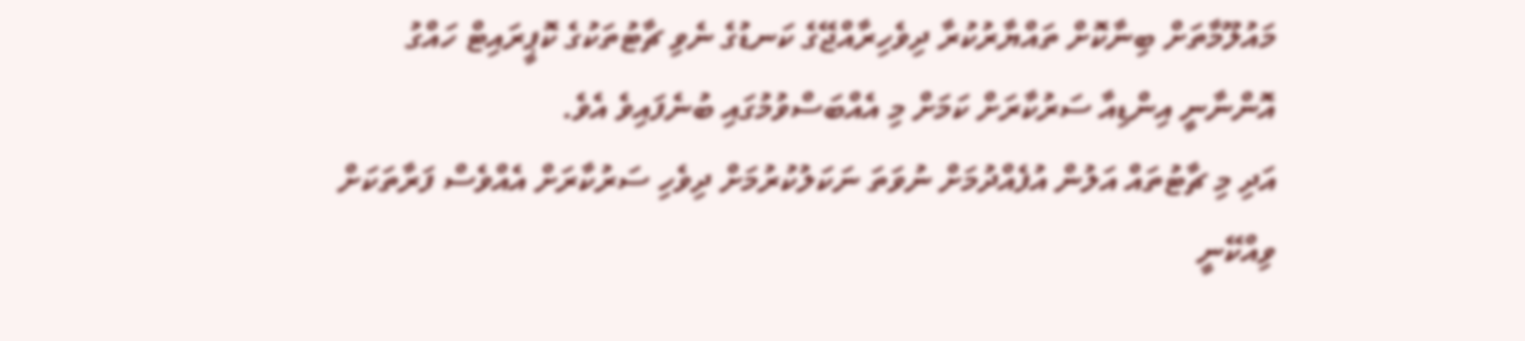މައުލޫމާތަށް ބިނާކޮށް ތައްޔާރުކުރާ ދިވެހިރާއްޖޭގެ ކަނޑުގެ ނެވި ޗާޓުތަކުގެ ކޮޕީރައިޓް ހައްގު އޮންނާނީ އިންޑިއާ ސަރުކާރަށް ކަމަށް މި އެއްބަސްވުމުގައި ބުނެފައިވެ އެވެ.
އަދި މި ޗާޓުތައް އަލުން އުފެއްދުމަށް ނުވަތަ ނަކަލުކުރުމަށް ދިވެހި ސަރުކާރަށް އެއްވެސް ފަރާތަކަށް ވިއްކޭނީ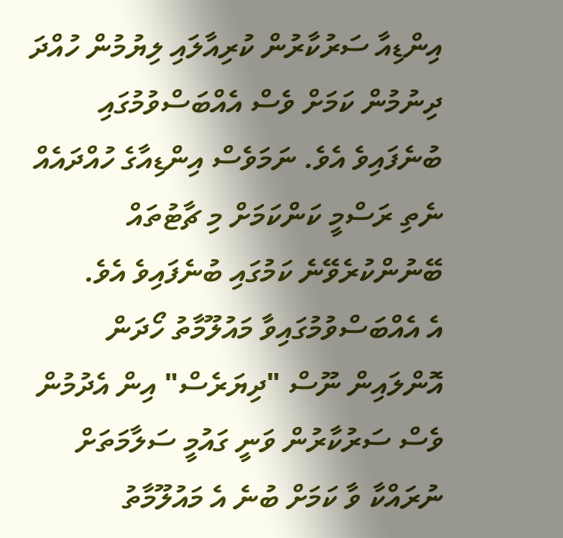އިންޑިއާ ސަރުކާރުން ކުރިއާލައި ލިޔުމުން ހުއްދަ ދިނުމުން ކަމަށް ވެސް އެއްބަސްވުމުގައި ބުނެފައިވެ އެވެ. ނަމަވެސް އިންޑިއާގެ ހުއްދައެއް ނެތި ރަސްމީ ކަންކަމަށް މި ޗާޓުތައް ބޭނުންކުރެވޭނެ ކަމުގައި ބުނެފައިވެ އެވެ.
އެ އެއްބަސްވުމުގައިވާ މައުލޫމާތު ހޯދަން އޮންލައިން ނޫސް "ދިޔަރެސް" އިން އެދުމުން ވެސް ސަރުކާރުން ވަނީ ގައުމީ ސަލާމަތަށް ނުރައްކާ ވާ ކަމަށް ބުނެ އެ މައުލޫމާތު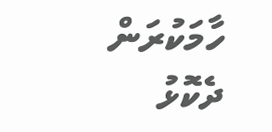ހާމަކުރަން ދެކޮޅު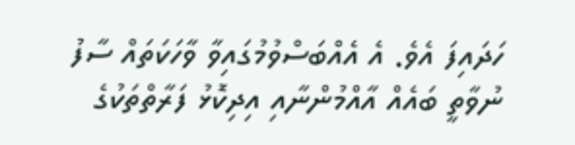ހަދައިފަ އެވެ. އެ އެއްބަސްވުމުގައިވާ ވާހަކަތައް ސާފު ނުވާތީ ބައެއް އާއްމުންނާއި އިދިކޮޅު ފަރާތްތަކުގެ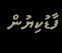ފާޑުކިޔުން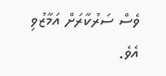ވެސް ސަރުކާރަށް އަމާޒުވި އެވެ.